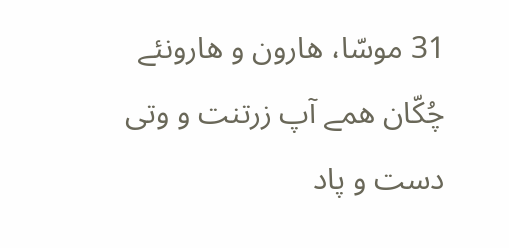31 موسّا، هارون و هارونئے چُکّان همے آپ زرتنت و وتی دست و پاد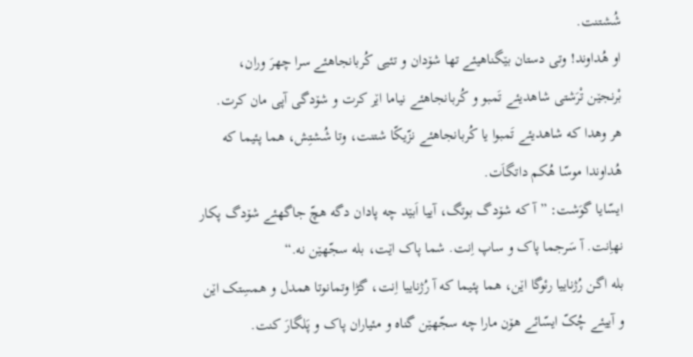شُشتنت.
او هُداوند! وتی دستان بێگناهیئے تها شۆدان و تئیی کُربانجاهئے سرا چهرَ وران،
بْرنجێن تْرَشتی شاهدیئے تَمبو و کُربانجاهئے نیاما اێر کرت و شۆدگی آپی مان کرت.
هر وهدا که شاهدیئے تَمبوا یا کُربانجاهئے نزّیکّا شتنت، وتا شُشتِش، هما پئیما که هُداوندا موسّا هُکم داتگاَت.
ایسّایا گوَشت: ”آ که شۆدگ بوتگ، آییا اَبێد چه پادان دگه هچّ جاگهئے شۆدگ پکار نهاِنت. آ سَرجما پاک و ساپ اِنت. شما پاک اێت، بله سجّهێن نه.“
بله اگن رُژناییا رئوگا اێن، هما پئیما که آ رُژناییا اِنت، گڑا وتمانوتا همدل و همسِتک اێن و آییئے چُکّ ایسّائے هۆن مارا چه سجّهێن گناه و مئیاران پاک و پَلگارَ کنت.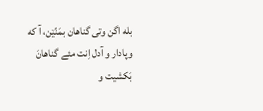بله اگن وتی گناهان بمَنّێن، آ که وپادار و آدل اِنت مئے گناهانَ بَکشیت و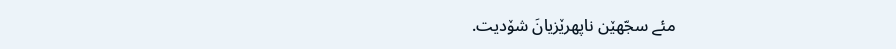مئے سجّهێن ناپهرێزیانَ شۆدیت.